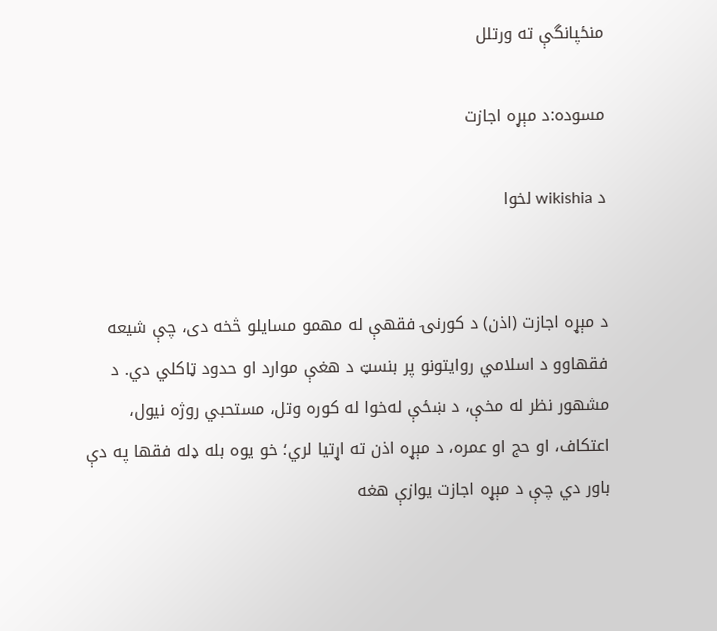منځپانگې ته ورتلل

مسوده:د مېړه اجازت

د wikishia لخوا


د مېړه اجازت (اذن) د کورنۍ فقهې له مهمو مسایلو څخه دی، چې شیعه فقهاوو د اسلامي روایتونو پر بنسټ د هغې موارد او حدود ټاکلي دي. د مشهور نظر له مخې، د ښځې له‌خوا له کوره وتل، مستحبي روژه نیول، اعتکاف، او حج او عمره، د مېړه اذن ته اړتیا لري؛ خو یوه بله ډله فقها په دې باور دي چې د مېړه اجازت یوازې هغه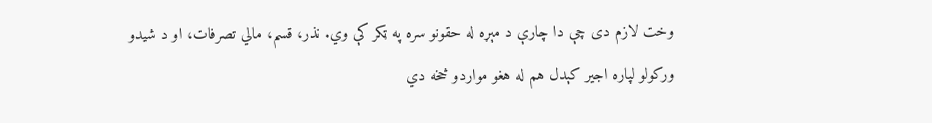وخت لازم دی چې دا چارې د مېړه له حقونو سره په ټکر کې وي. نذر، قسم، مالي تصرفات، او د شیدو ورکولو لپاره اجیر کېدل هم له هغو مواردو څخه دي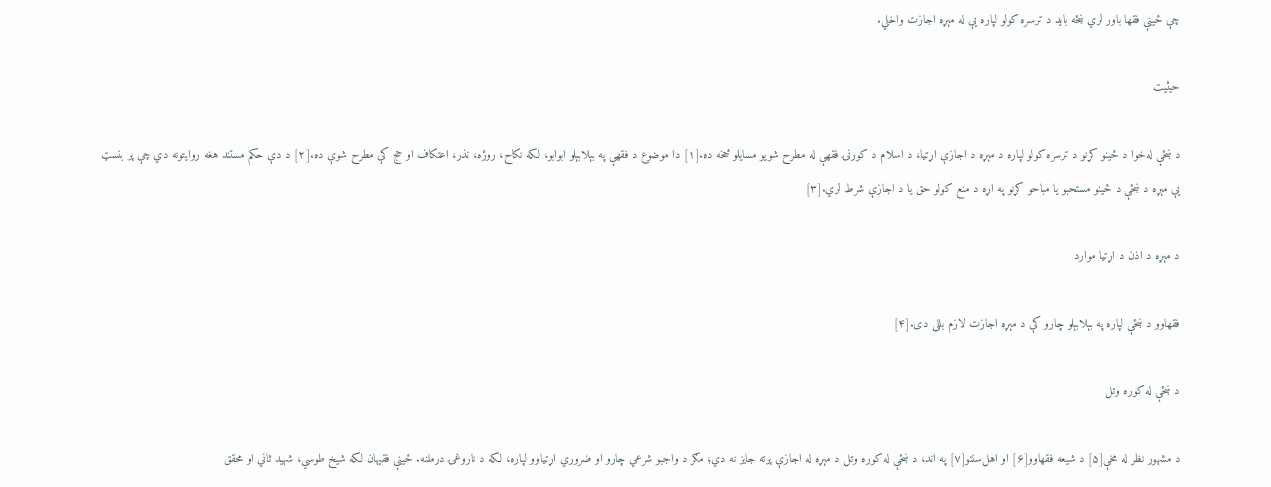چې ځینې فقها باور لري ښځه باید د ترسره کولو لپاره یې له مېړه اجازت واخلي.

حیثیت

د ښځې له‌خوا د ځینو کړنو د ترسره کولو لپاره د مېړه د اجازې اړتیا، د اسلام د کورنۍ فقهې له مطرح شویو مسایلو څخه ده.[۱] دا موضوع د فقهې په بېلابېلو ابوابو، لکه نکاح، روژه، نذر، اعتکاف او حج کې مطرح شوې ده.[۲] د دې حکم مستند هغه روایتونه دي چې پر بنسټ یې مېړه د ښځې د ځینو مستحبو یا مباحو کړنو په اړه د منع کولو حق یا د اجازې شرط لري.[۳]

د مېړه د اذن د اړتیا موارد

فقهاوو د ښځې لپاره په بېلابېلو چارو کې د مېړه اجازت لازم بللی دی.[۴]

د ښځې له کوره وتل

د مشهور نظر له مخې[۵] د شیعه فقهاوو[۶] او اهل‌سنتو[۷] په اند، د ښځې له کوره وتل د مېړه له اجازې پرته جایز نه دي؛ مګر د واجبو شرعي چارو او ضروري اړتیاوو لپاره، لکه د ناروغۍ درملنه. ځینې فقیهان لکه شیخ طوسي، شهید ثاني او محقق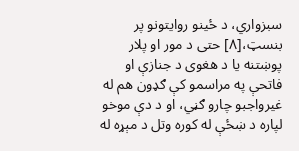سبزواري، د ځینو روایتونو پر بنسټ،[۸] حتی د مور او پلار پوښتنه یا د هغوی د جنازې او فاتحې په مراسمو کې ګډون هم له غیرواجبو چارو ګڼي، او د دې موخو لپاره د ښځې له کوره وتل د مېړه له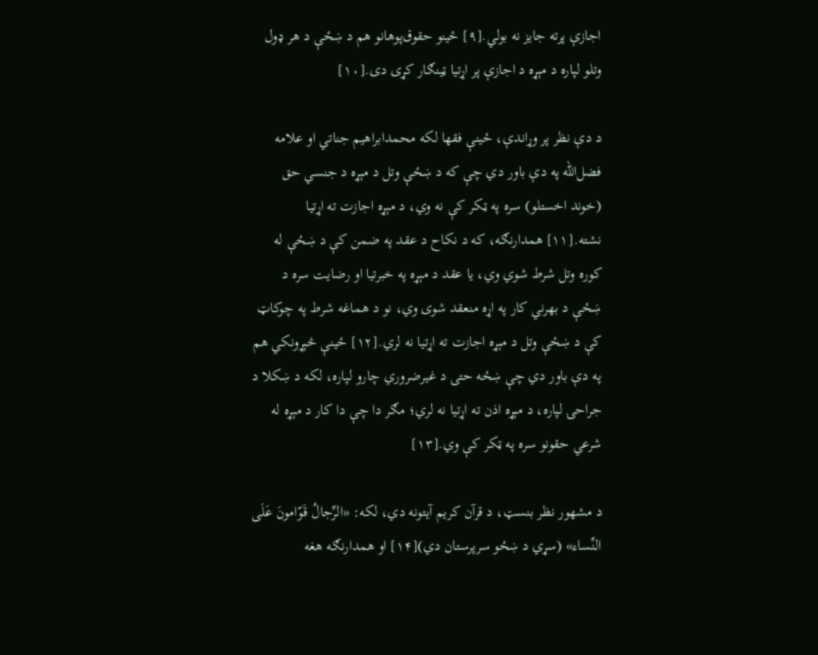اجازې پرته جایز نه بولي.[۹] ځینو حقوق‌پوهانو هم د ښځې د هر ډول وتلو لپاره د مېړه د اجازې پر اړتیا ټینګار کړی دی.[۱۰]

د دې نظر پر وړاندې، ځینې فقها لکه محمدابراهیم جناتي او علامه فضل‌الله په دې باور دي چې که د ښځې وتل د مېړه د جنسي حق (خوند اخستلو) سره په ټکر کې نه وي، د مېړه اجازت ته اړتیا نشته.[۱۱] همدارنګه، که د نکاح د عقد په ضمن کې د ښځې له کوره وتل شرط شوي وي، یا عقد د مېړه په خبرتیا او رضایت سره د ښځې د بهرني کار په اړه منعقد شوی وي، نو د هماغه شرط په چوکاټ کې د ښځې وتل د مېړه اجازت ته اړتیا نه لري.[۱۲] ځینې څېړونکي هم په دې باور دي چې ښځه حتی د غیرضروري چارو لپاره، لکه د ښکلا د جراحۍ لپاره، د مېړه اذن ته اړتیا نه لري؛ مګر دا چې دا کار د مېړه له شرعي حقونو سره په ټکر کې وي.[۱۳]

د مشهور نظر بنسټ، د قرآن کریم آیتونه دي، لکه: «الرِّجالُ قَوّامونَ عَلَی النِّساء» (سړي د ښځو سرپرستان دي)[۱۴] او همدارنګه هغه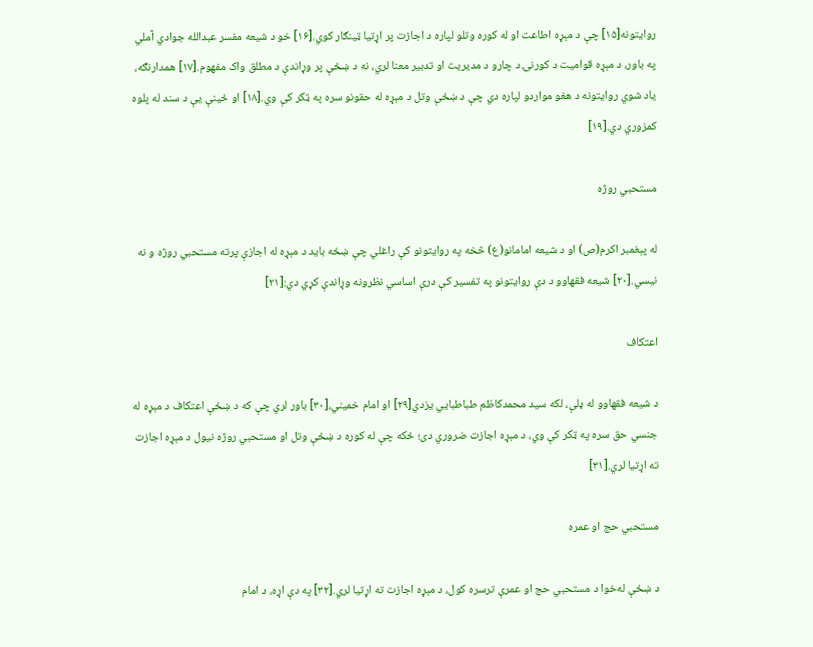روایتونه[۱۵] چې د مېړه اطاعت او له کوره وتلو لپاره د اجازت پر اړتیا ټینګار کوي.[۱۶] خو د شیعه مفسر عبدالله جوادي آملي په باور، د مېړه قوامیت د کورنۍ د چارو د مدیریت او تدبیر معنا لري، نه د ښځې پر وړاندې د مطلق واک مفهوم.[۱۷] همدارنګه، یاد شوي روایتونه د هغو مواردو لپاره دي چې د ښځې وتل د مېړه له حقونو سره په ټکر کې وي.[۱۸] او ځینې یې د سند له پلوه کمزوري دي.[۱۹]

مستحبي روژه

له پېغمبر اکرم(ص) او د شیعه امامانو(ع) څخه په روایتونو کې راغلي چې ښځه باید د مېړه له اجازې پرته مستحبي روژه و نه نیسي.[۲۰] شیعه فقهاوو د دې روایتونو په تفسیر کې درې اساسي نظرونه وړاندې کړي دي:[۲۱]

اعتکاف

د شیعه فقهاوو له ډلې، لکه سید محمدکاظم طباطبایي یزدي[۲۹] او امام خمیني،[۳۰] باور لري چې که د ښځې اعتکاف د مېړه له جنسي حق سره په ټکر کې وي، د مېړه اجازت ضروري دی؛ ځکه چې له کوره د ښځې وتل او مستحبي روژه نیول د مېړه اجازت ته اړتیا لري.[۳۱]

مستحبي حج او عمره

د ښځې له‌خوا د مستحبي حج او عمرې ترسره کول، د مېړه اجازت ته اړتیا لري.[۳۲] په دې اړه، د امام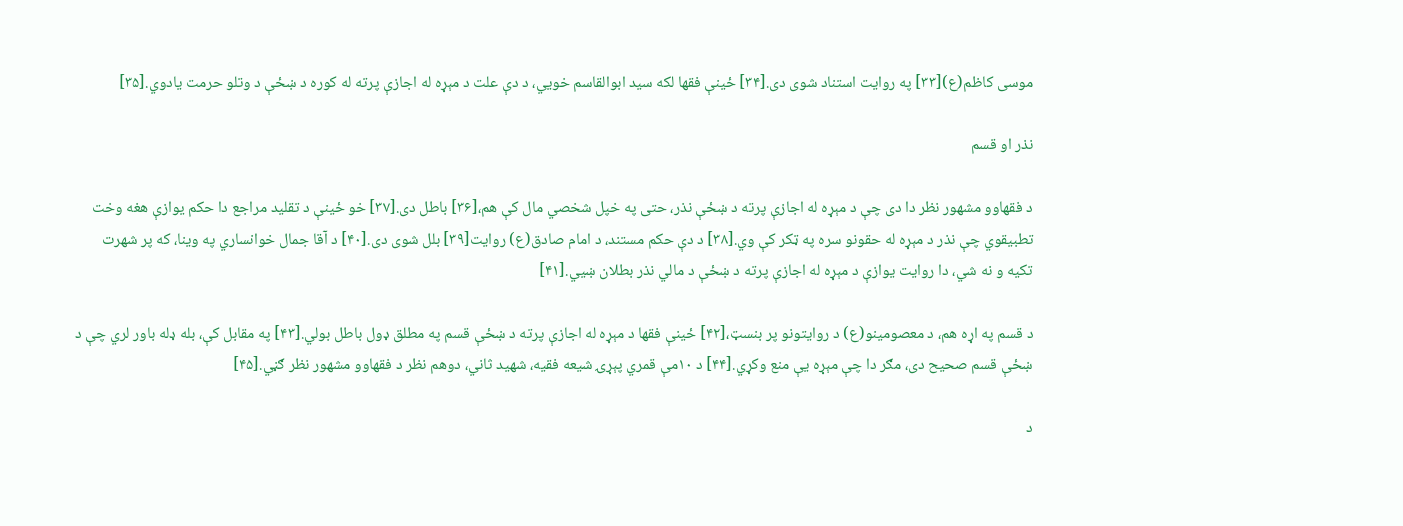موسی کاظم(ع)[۳۳] په روایت استناد شوی دی.[۳۴] ځینې فقها لکه سید ابوالقاسم خویي، د دې علت د مېړه له اجازې پرته له کوره د ښځې د وتلو حرمت یادوي.[۳۵]

نذر او قسم

د فقهاوو مشهور نظر دا دی چې د مېړه له اجازې پرته د ښځې نذر، حتی په خپل شخصي مال کې هم،[۳۶] باطل دی.[۳۷] خو ځینې د تقلید مراجع دا حکم یوازې هغه وخت تطبیقوي چې نذر د مېړه له حقونو سره په ټکر کې وي.[۳۸] د دې حکم مستند، د امام صادق(ع) روایت[۳۹] بلل شوی دی.[۴۰] د آقا جمال خوانساري په وینا، که پر شهرت تکیه و نه شي، دا روایت یوازې د مېړه له اجازې پرته د ښځې د مالي نذر بطلان ښيي.[۴۱]

د قسم په اړه هم، د معصومینو(ع) د روایتونو پر بنسټ،[۴۲] ځینې فقها د مېړه له اجازې پرته د ښځې قسم په مطلق ډول باطل بولي.[۴۳] په مقابل کې، بله ډله باور لري چې د ښځې قسم صحیح دی، مګر دا چې مېړه یې منع وکړي.[۴۴] د ۱۰مې قمري پېړۍ شیعه فقیه، شهید ثاني، دوهم نظر د فقهاوو مشهور نظر ګڼي.[۴۵]

د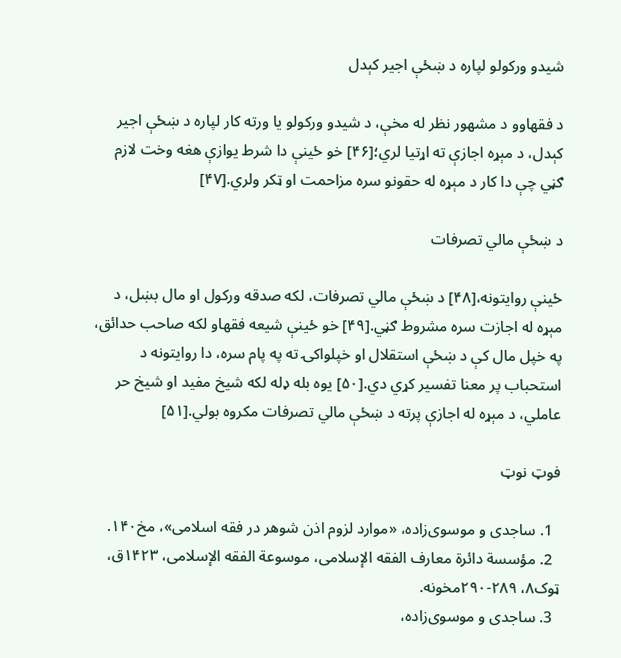شیدو ورکولو لپاره د ښځې اجیر کېدل

د فقهاوو د مشهور نظر له مخې، د شیدو ورکولو یا ورته کار لپاره د ښځې اجیر کېدل، د مېړه اجازې ته اړتیا لري؛[۴۶] خو ځینې دا شرط یوازې هغه وخت لازم ګڼي چې دا کار د مېړه له حقونو سره مزاحمت او ټکر ولري.[۴۷]

د ښځې مالي تصرفات

ځینې روایتونه،[۴۸] د ښځې مالي تصرفات، لکه صدقه ورکول او مال بښل، د مېړه له اجازت سره مشروط ګڼي.[۴۹] خو ځینې شیعه فقهاو لکه صاحب حدائق، په خپل مال کې د ښځې استقلال او خپلواکۍ ته په پام سره، دا روایتونه د استحباب پر معنا تفسیر کړي دي.[۵۰] یوه بله ډله لکه شیخ مفید او شیخ حر عاملي، د مېړه له اجازې پرته د ښځې مالي تصرفات مکروه بولي.[۵۱]

فوټ نوټ

  1. ساجدی و موسوی‌زاده، «موارد لزوم اذن شوهر در فقه اسلامی»، مخ۱۴۰.
  2. مؤسسة دائرة معارف الفقه الإسلامی، موسوعة الفقه الإسلامی، ۱۴۲۳ق، ټوک۸، ۲۸۹-۲۹۰مخونه.
  3. ساجدی و موسوی‌زاده،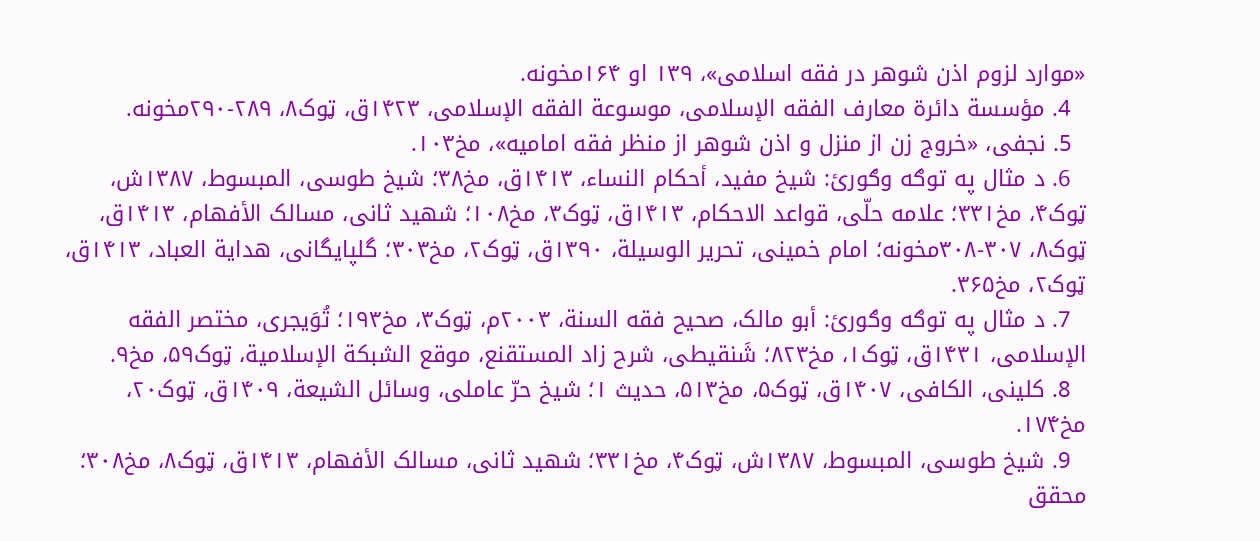«موارد لزوم اذن شوهر در فقه اسلامی»، ۱۳۹ او ۱۶۴مخونه.
  4. مؤسسة دائرة معارف الفقه الإسلامی، موسوعة الفقه الإسلامی، ۱۴۲۳ق، ټوک۸، ۲۸۹-۲۹۰مخونه.
  5. نجفی، «خروج زن از منزل و اذن شوهر از منظر فقه امامیه»، مخ۱۰۳.
  6. د مثال په توګه وګورئ: شیخ مفید، أحکام النساء، ۱۴۱۳ق، مخ۳۸؛ شیخ طوسی، المبسوط، ۱۳۸۷ش، ټوک۴، مخ۳۳۱؛ علامه حلّی، قواعد الاحکام، ۱۴۱۳ق، ټوک۳، مخ۱۰۸؛ شهید ثانی، مسالک الأفهام، ۱۴۱۳ق، ټوک۸، ۳۰۷-۳۰۸مخونه؛ امام خمینی، تحریر الوسیلة، ۱۳۹۰ق، ټوک۲، مخ۳۰۳؛ گلپایگانی، هدایة العباد، ۱۴۱۳ق، ټوک۲، مخ۳۶۵.
  7. د مثال په توګه وګورئ: أبو مالک، صحیح فقه السنة، ۲۰۰۳م، ټوک۳، مخ۱۹۳؛ تُوَیجری، مختصر الفقه الإسلامی، ۱۴۳۱ق، ټوک۱، مخ۸۲۳؛ شَنقیطی، شرح زاد المستقنع، موقع الشبکة الإسلامیة، ټوک۵۹، مخ۹.
  8. کلینی، الکافی، ۱۴۰۷ق، ټوک۵، مخ۵۱۳، حدیث ۱؛ شیخ حرّ عاملی، وسائل الشیعة، ۱۴۰۹ق، ټوک۲۰، مخ۱۷۴.
  9. شیخ طوسی، المبسوط، ۱۳۸۷ش، ټوک۴، مخ۳۳۱؛ شهید ثانی، مسالک الأفهام، ۱۴۱۳ق، ټوک۸، مخ۳۰۸؛ محقق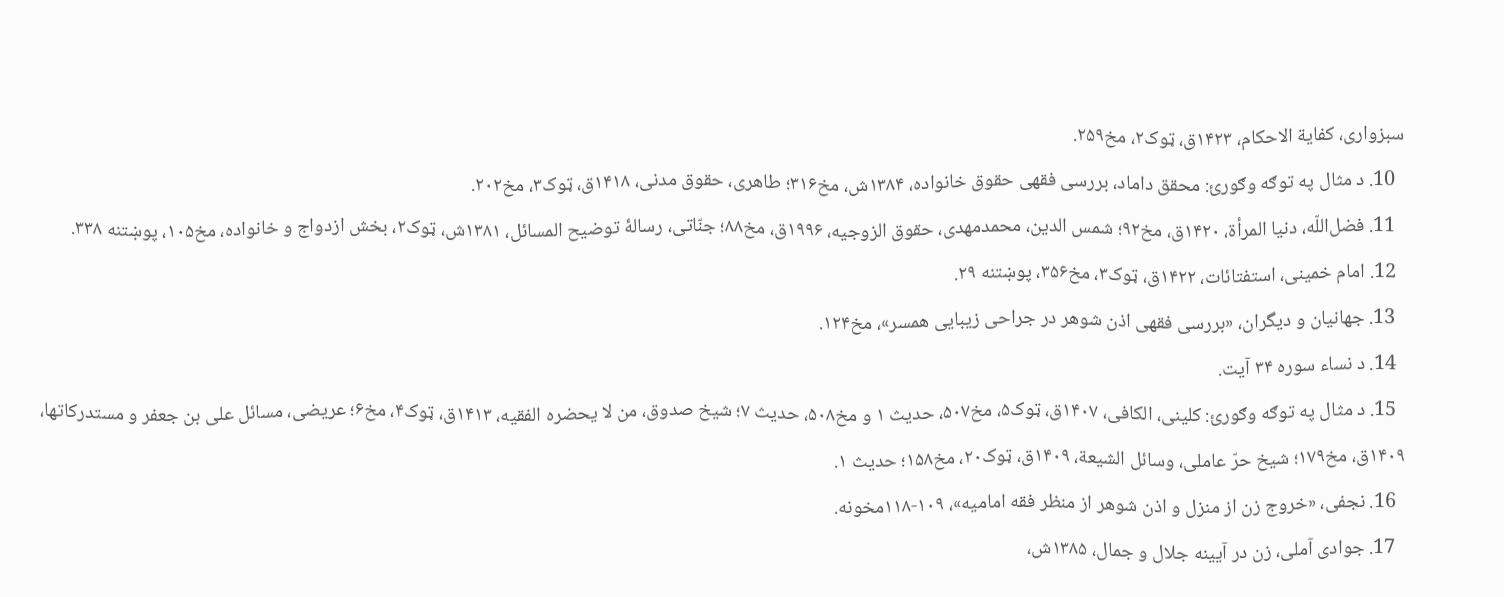سبزواری، کفایة الاحکام، ۱۴۲۳ق، ټوک۲، مخ۲۵۹.
  10. د مثال په توګه وګورئ: محقق داماد، بررسی فقهی حقوق خانواده، ۱۳۸۴ش، مخ۳۱۶؛ طاهری، حقوق مدنی، ۱۴۱۸ق، ټوک۳، مخ۲۰۲.
  11. فضل‌اللّه، دنیا المرأة، ۱۴۲۰ق، مخ۹۲؛ شمس الدین، محمدمهدی، حقوق الزوجیه، ۱۹۹۶ق، مخ۸۸؛ جنّاتی، رسالۀ توضیح المسائل، ۱۳۸۱ش، ټوک۲، بخش ازدواج و خانواده، مخ۱۰۵، پوښتنه ۳۳۸.
  12. امام خمینی، استفتائات، ۱۴۲۲ق، ټوک۳، مخ۳۵۶، پوښتنه ۲۹.
  13. جهانیان و دیگران، «بررسی فقهی اذن شوهر در جراحی زیبایی همسر»، مخ۱۲۴.
  14. د نساء سوره ۳۴ آیت.
  15. د مثال په توګه وګورئ: کلینی، الکافی، ۱۴۰۷ق، ټوک۵، مخ۵۰۷، حدیث ۱ و مخ۵۰۸، حدیث ۷؛ شیخ صدوق، من لا یحضره الفقیه، ۱۴۱۳ق، ټوک۴، مخ۶؛ عریضی، مسائل علی بن جعفر و مستدرکاتها، ۱۴۰۹ق، مخ۱۷۹؛ شیخ حرّ عاملی، وسائل الشیعة، ۱۴۰۹ق، ټوک۲۰، مخ۱۵۸؛ حدیث ۱.
  16. نجفی، «خروج زن از منزل و اذن شوهر از منظر فقه امامیه»، ۱۰۹-۱۱۸مخونه.
  17. جوادی آملی، زن در آیینه جلال و جمال، ۱۳۸۵ش،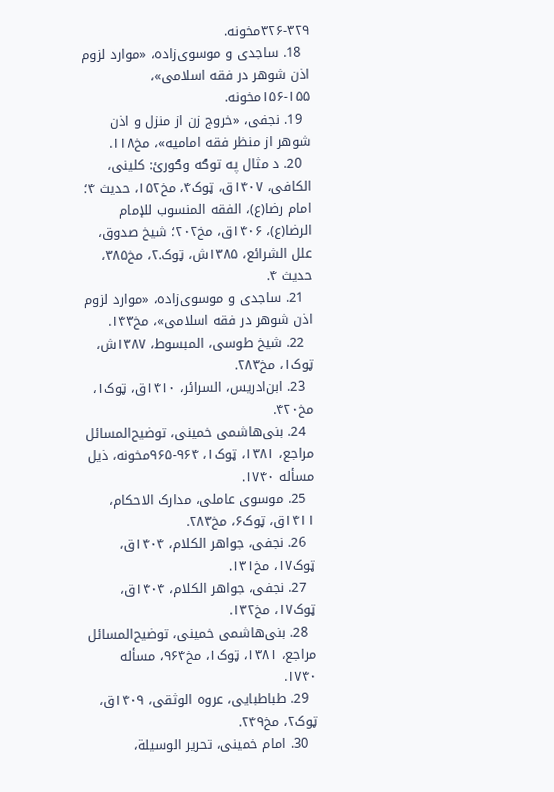۳۲۶-۳۲۹مخونه.
  18. ساجدی و موسوی‌زاده، «موارد لزوم اذن شوهر در فقه اسلامی»، ۱۵۵-۱۵۶مخونه.
  19. نجفی، «خروج زن از منزل و اذن شوهر از منظر فقه امامیه»، مخ۱۱۸.
  20. د مثال په توګه وګورئ: کلینی، الکافی، ۱۴۰۷ق، ټوک۴، مخ۱۵۲، حدیث ۴؛ امام رضا(ع)، الفقه المنسوب للإمام الرضا(ع)، ۱۴۰۶ق، مخ۲۰۲؛ شیخ صدوق، علل الشرائع، ۱۳۸۵ش، ټوک.۲، مخ۳۸۵، حدیث ۴.
  21. ساجدی و موسوی‌زاده، «موارد لزوم اذن شوهر در فقه اسلامی»، مخ۱۴۳.
  22. شیخ طوسی، المبسوط، ۱۳۸۷ش، ټوک۱، مخ۲۸۳.
  23. ابن‌ادریس، السرائر، ۱۴۱۰ق، ټوک۱، مخ۴۲۰.
  24. بنی‌هاشمی خمینی، توضیح‌المسائل مراجع، ۱۳۸۱، ټوک۱، ۹۶۴-۹۶۵مخونه، ذیل مسأله ۱۷۴۰.
  25. موسوی عاملی، مدارک الاحکام، ۱۴۱۱ق، ټوک۶، مخ۲۸۳.
  26. نجفی، جواهر الکلام، ۱۴۰۴ق، ټوک۱۷، مخ۱۳۱.
  27. نجفی، جواهر الکلام، ۱۴۰۴ق، ټوک۱۷، مخ۱۳۲.
  28. بنی‌هاشمی خمینی، توضیح‌المسائل مراجع، ۱۳۸۱، ټوک۱، مخ۹۶۴، مسأله ۱۷۴۰.
  29. طباطبایی، عروه الوثقی، ۱۴۰۹ق، ټوک۲، مخ۲۴۹.
  30. امام خمینی، تحریر الوسیلة،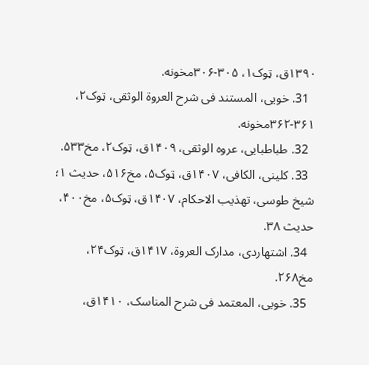۱۳۹۰ق، ټوک۱، ۳۰۵-۳۰۶مخونه.
  31. خویی، المستند فی شرح العروة الوثقی، ټوک۲، ۳۶۱-۳۶۲مخونه.
  32. طباطبایی، عروه الوثقی، ۱۴۰۹ق، ټوک۲، مخ۵۳۳.
  33. کلینی، الکافی، ۱۴۰۷ق، ټوک۵، مخ۵۱۶، حدیث ۱؛ شیخ طوسی، تهذیب الاحکام، ۱۴۰۷ق، ټوک۵، مخ۴۰۰، حدیث ۳۸.
  34. اشتهاردی، مدارک العروة، ۱۴۱۷ق، ټوک۲۴، مخ۲۶۸.
  35. خویی، المعتمد فی شرح المناسک، ۱۴۱۰ق،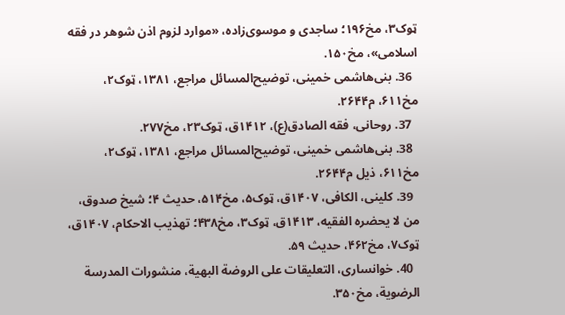ټوک۳، مخ۱۹۶؛ ساجدی و موسوی‌زاده، «موارد لزوم اذن شوهر در فقه اسلامی»، مخ۱۵۰.
  36. بنی‌هاشمی خمینی، توضیح‌المسائل مراجع، ۱۳۸۱، ټوک۲، مخ۶۱۱، م۲۶۴۴.
  37. روحانی، فقه الصادق(ع)، ۱۴۱۲ق، ټوک۲۳، مخ۲۷۷.
  38. بنی‌هاشمی خمینی، توضیح‌المسائل مراجع، ۱۳۸۱، ټوک۲، مخ۶۱۱، ذیل م۲۶۴۴.
  39. کلینی، الکافی، ۱۴۰۷ق، ټوک۵، مخ۵۱۴، حدیث ۴؛ شیخ صدوق، من لا یحضره الفقیه، ۱۴۱۳ق، ټوک۳، مخ۴۳۸؛ تهذیب الاحکام، ۱۴۰۷ق، ټوک۷، مخ۴۶۲، حدیث ۵۹.
  40. خوانساری، التعلیقات علی الروضة البهیة، منشورات المدرسة الرضویة، مخ۳۵۰.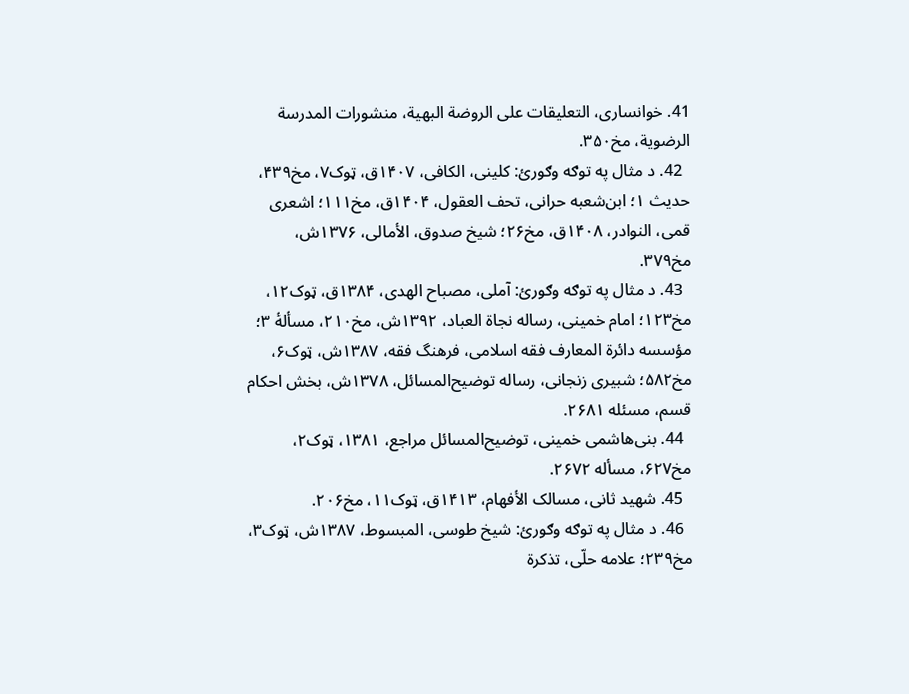41. خوانساری، التعلیقات علی الروضة البهیة، منشورات المدرسة الرضویة، مخ۳۵۰.
  42. د مثال په توګه وګورئ: کلینی، الکافی، ۱۴۰۷ق، ټوک۷، مخ۴۳۹، حدیث ۱؛ ابن‌شعبه حرانی، تحف العقول، ۱۴۰۴ق، مخ۱۱۱؛ اشعری قمی، النوادر، ۱۴۰۸ق، مخ۲۶؛ شیخ صدوق، الأمالی، ۱۳۷۶ش، مخ۳۷۹.
  43. د مثال په توګه وګورئ: آملی، مصباح الهدی، ۱۳۸۴ق، ټوک۱۲، مخ۱۲۳؛ امام خمینی، رساله نجاة العباد، ۱۳۹۲ش، مخ۲۱۰، مسألهٔ ۳؛ مؤسسه دائرة المعارف فقه اسلامی، فرهنگ فقه، ۱۳۸۷ش، ټوک۶، مخ۵۸۲؛ شبیری زنجانی، رساله توضیح‌المسائل، ۱۳۷۸ش، بخش احکام قسم، مسئله ۲۶۸۱.
  44. بنی‌هاشمی خمینی، توضیح‌المسائل مراجع، ۱۳۸۱، ټوک۲، مخ۶۲۷، مسأله ۲۶۷۲.
  45. شهید ثانی، مسالک الأفهام، ۱۴۱۳ق، ټوک۱۱، مخ۲۰۶.
  46. د مثال په توګه وګورئ: شیخ طوسی، المبسوط، ۱۳۸۷ش، ټوک۳، مخ۲۳۹؛ علامه حلّی، تذکرة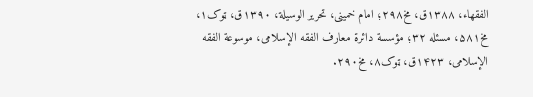الفقهاء، ۱۳۸۸ق، مخ۲۹۸؛ امام خمینی، تحریر الوسیلة، ۱۳۹۰ق، ټوک۱، مخ۵۸۱، مسئله ۳۲؛ مؤسسة دائرة معارف الفقه الإسلامی، موسوعة الفقه الإسلامی، ۱۴۲۳ق، ټوک۸، مخ۲۹۰.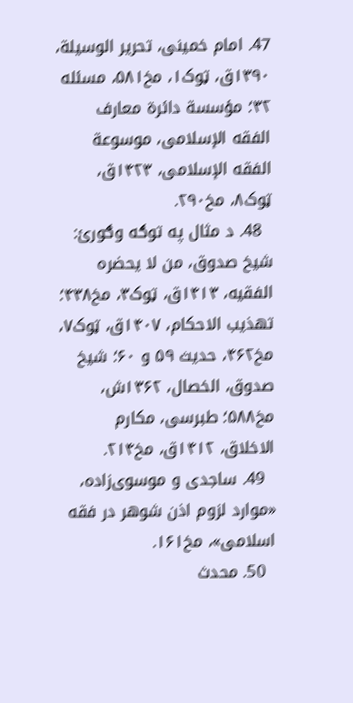47. امام خمینی، تحریر الوسیلة، ۱۳۹۰ق، ټوک۱، مخ۵۸۱، مسئله ۳۲؛ مؤسسة دائرة معارف الفقه الإسلامی، موسوعة الفقه الإسلامی، ۱۴۲۳ق، ټوک۸، مخ۲۹۰.
  48. د مثال په توګه وګورئ: شیخ صدوق، من لا یحضره الفقیه، ۱۴۱۳ق، ټوک۳، مخ۴۳۸؛ تهذیب الاحکام، ۱۴۰۷ق، ټوک۷، مخ۴۶۲، حدیث ۵۹ و ۶۰؛ شیخ صدوق، الخصال، ۱۳۶۲ش، مخ۵۸۸؛ طبرسی، مکارم الاخلاق، ۱۴۱۲ق، مخ۲۱۴.
  49. ساجدی و موسوی‌زاده، «موارد لزوم اذن شوهر در فقه اسلامی»، مخ۱۶۱.
  50. محدث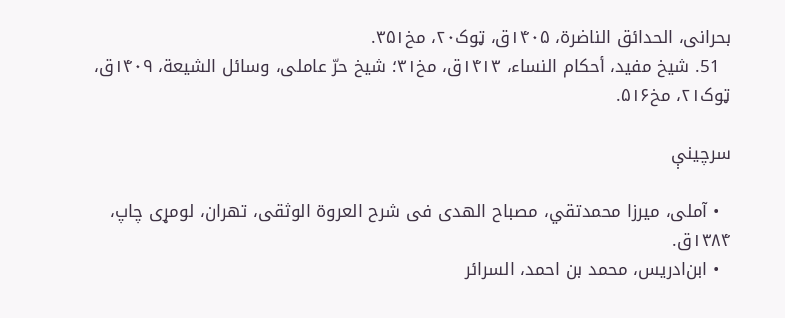بحرانی، الحدائق الناضرة، ۱۴۰۵ق، ټوک۲۰، مخ۳۵۱.
  51. شیخ مفید، أحکام النساء، ۱۴۱۳ق، مخ۳۱؛ شیخ حرّ عاملی، وسائل الشیعة، ۱۴۰۹ق، ټوک۲۱، مخ۵۱۶.

سرچينې

  • آملی، میرزا محمدتقي، مصباح الهدی فی شرح العروة الوثقی، تهران، لومړی چاپ، ۱۳۸۴ق.
  • ابن‌ادریس، محمد بن احمد، السرائر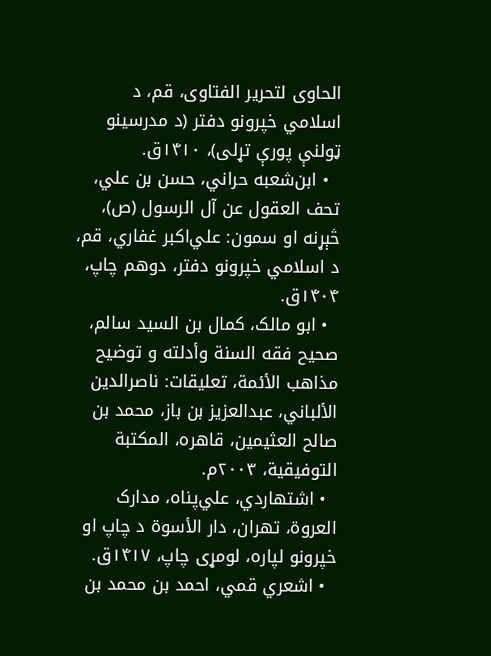الحاوی لتحریر الفتاوی، قم، د اسلامي خپرونو دفتر (د مدرسینو ټولنې پورې تړلی)، ۱۴۱۰ق.
  • ابن‌شعبه حراني، حسن بن علي، تحف العقول عن آل الرسول (ص)، څېړنه او سمون: علي‌اکبر غفاري، قم، د اسلامي خپرونو دفتر، دوهم چاپ، ۱۴۰۴ق.
  • ابو مالک، کمال بن السید سالم، صحیح فقه السنة وأدلته و توضیح مذاهب الأئمة، تعلیقات: ناصرالدین الألباني، عبدالعزیز بن باز، محمد بن صالح العثیمین، قاهره، المکتبة التوفیقیة، ۲۰۰۳م.
  • اشتهاردي، علي‌پناه، مدارک العروة، تهران، دار الأسوة د چاپ او خپرونو لپاره، لومړی چاپ، ۱۴۱۷ق.
  • اشعري قمي، احمد بن محمد بن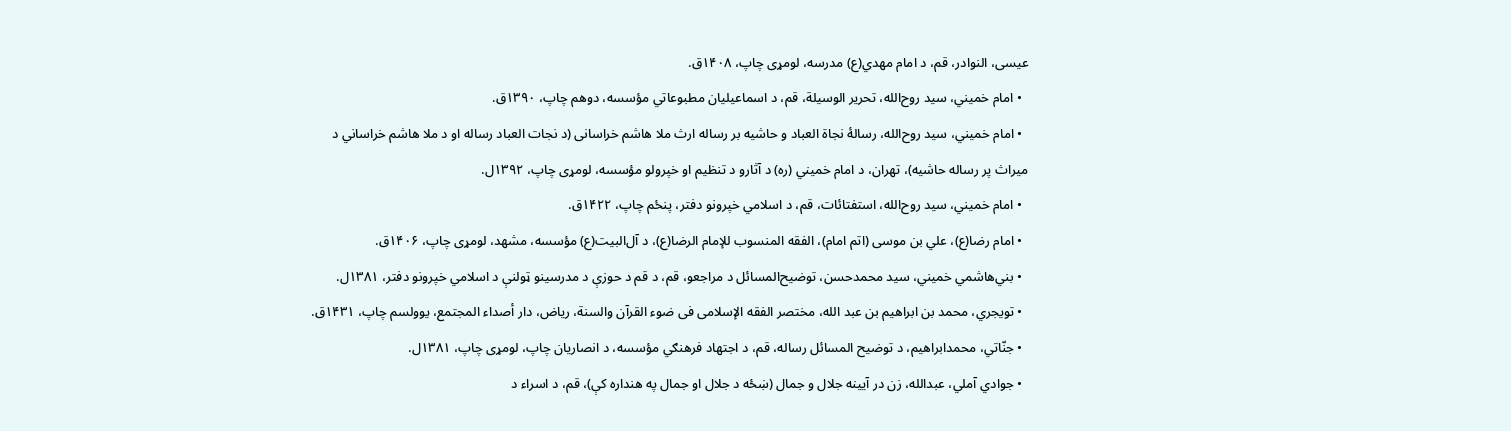عیسی، النوادر، قم، د امام مهدي(ع) مدرسه، لومړی چاپ، ۱۴۰۸ق.
  • امام خمیني، سید روح‌الله، تحریر الوسیلة، قم، د اسماعیلیان مطبوعاتي مؤسسه، دوهم چاپ، ۱۳۹۰ق.
  • امام خمیني، سید روح‌الله، رسالهٔ نجاة العباد و حاشیه بر رساله ارث ملا هاشم خراسانی (د نجات العباد رساله او د ملا هاشم خراساني د میراث پر رساله حاشیه)، تهران، د امام خمیني (ره) د آثارو د تنظیم او خپرولو مؤسسه، لومړی چاپ، ۱۳۹۲ل.
  • امام خمیني، سید روح‌الله، استفتائات، قم، د اسلامي خپرونو دفتر، پنځم چاپ، ۱۴۲۲ق.
  • امام رضا(ع)، علي بن موسی (اتم امام)، الفقه المنسوب للإمام الرضا(ع)، د آل‌البیت(ع) مؤسسه، مشهد، لومړی چاپ، ۱۴۰۶ق.
  • بني‌هاشمي خمیني، سید محمدحسن، توضیح‌المسائل د مراجعو، قم، د قم د حوزې د مدرسینو ټولنې د اسلامي خپرونو دفتر، ۱۳۸۱ل.
  • تویجري، محمد بن ابراهیم بن عبد الله، مختصر الفقه الإسلامی فی ضوء القرآن والسنة، ریاض، دار أصداء المجتمع، یوولسم چاپ، ۱۴۳۱ق.
  • جنّاتي، محمدابراهیم، د توضیح المسائل رساله، قم، د اجتهاد فرهنګي مؤسسه، د انصاریان چاپ، لومړی چاپ، ۱۳۸۱ل.
  • جوادي آملي، عبدالله، زن در آیینه جلال و جمال (ښځه د جلال او جمال په هنداره کې)، قم، د اسراء د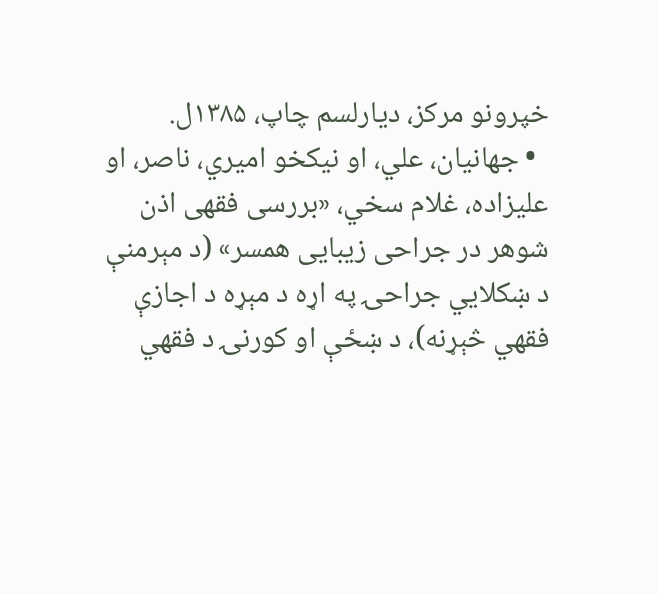خپرونو مرکز، دیارلسم چاپ، ۱۳۸۵ل.
  • جهانيان، علي، او نیکخو امیري، ناصر، او عليزاده، غلام سخي، «بررسی فقهی اذن شوهر در جراحی زیبایی همسر» (د مېرمنې د ښکلايي جراحۍ په اړه د مېړه د اجازې فقهي څېړنه)، د ښځې او کورنۍ د فقهي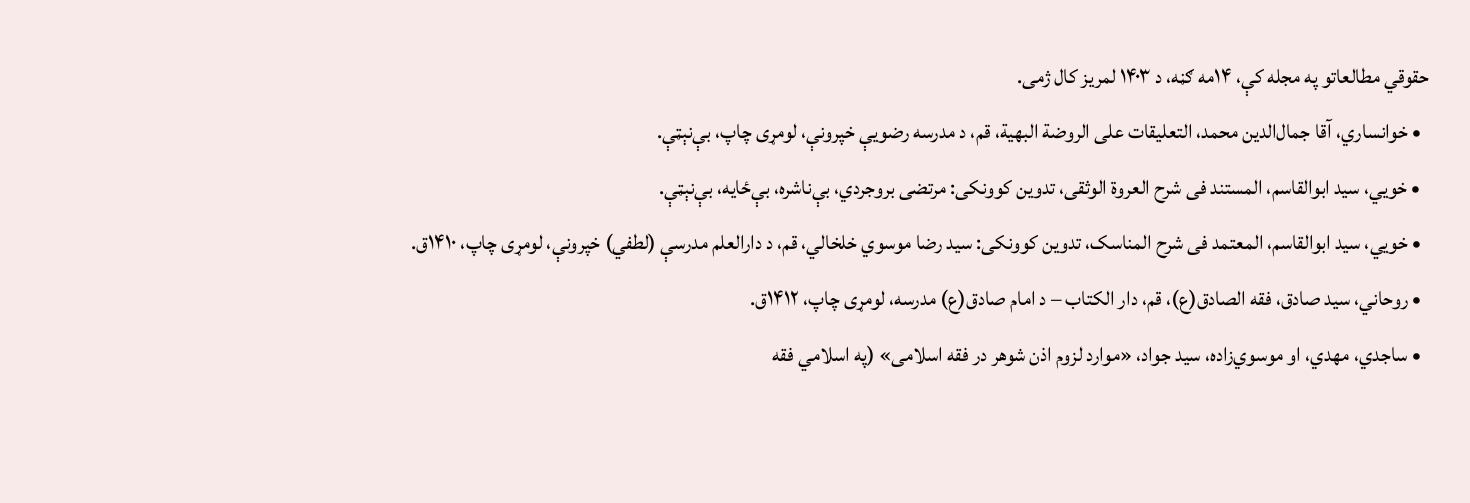حقوقي مطالعاتو په مجله کې، ۱۴مه ګڼه، د ۱۴۰۳ لمریز کال ژمی.
  • خوانساري، آقا جمال‌الدین محمد، التعلیقات علی الروضة البهیة، قم، د مدرسه رضویې خپرونې، لومړی چاپ، بې‌نېټې.
  • خویي، سید ابوالقاسم، المستند فی شرح العروة الوثقی، تدوین کوونکی: مرتضی بروجردي، بې‌ناشره، بې‌ځایه، بې‌نېټې.
  • خویي، سید ابوالقاسم، المعتمد فی شرح المناسک، تدوین کوونکی: سید رضا موسوي خلخالي، قم، د دارالعلم مدرسې (لطفي) خپرونې، لومړی چاپ، ۱۴۱۰ق.
  • روحاني، سید صادق، فقه الصادق(ع)، قم، دار الکتاب – د امام صادق(ع) مدرسه، لومړی چاپ، ۱۴۱۲ق.
  • ساجدي، مهدي، او موسوي‌زاده، سید جواد، «موارد لزوم اذن شوهر در فقه اسلامی» (په اسلامي فقه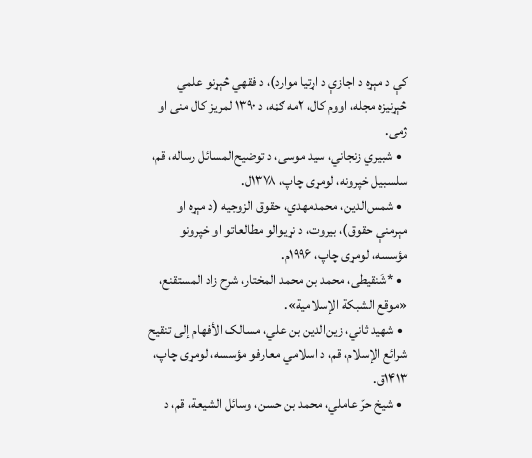کې د مېړه د اجازې د اړتیا موارد)، د فقهي څېړنو علمي څېړنیزه مجله، اووم کال، ۲مه ګڼه، د ۱۳۹۰ لمریز کال منی او ژمی.
  • شبيري زنجاني، سید موسی، د توضیح‌المسائل رساله، قم، سلسبیل خپرونه، لومړی چاپ، ۱۳۷۸ل.
  • شمس‌الدین، محمدمهدي، حقوق الزوجیه (د مېړه او مېرمنې حقوق)، بیروت، د نړیوالو مطالعاتو او خپرونو مؤسسه، لومړی چاپ، ۱۹۹۶م.
  • *شَنقیطی، محمد بن محمد المختار، شرح زاد المستقنع، «موقع الشبکة الإسلامیة».
  • شهید ثاني، زین‌الدین بن علي، مسالک الأفهام إلی تنقیح شرائع الإسلام، قم، د اسلامي معارفو مؤسسه، لومړی چاپ، ۱۴۱۳ق.
  • شیخ حرّ عاملي، محمد بن حسن، وسائل الشیعة، قم، د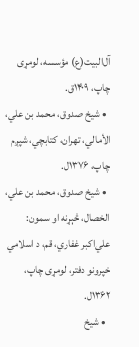آل‌البیت(ع) مؤسسه، لومړی چاپ، ۱۴۰۹ق.
  • شیخ صدوق، محمد بن علي، الأمالي، تهران، کتابچي، شپږم چاپ، ۱۳۷۶ل.
  • شیخ صدوق، محمد بن علي، الخصال، څېړنه او سمون: علي‌اکبر غفاري، قم، د اسلامي خپرونو دفتر، لومړی چاپ، ۱۳۶۲ل.
  • شیخ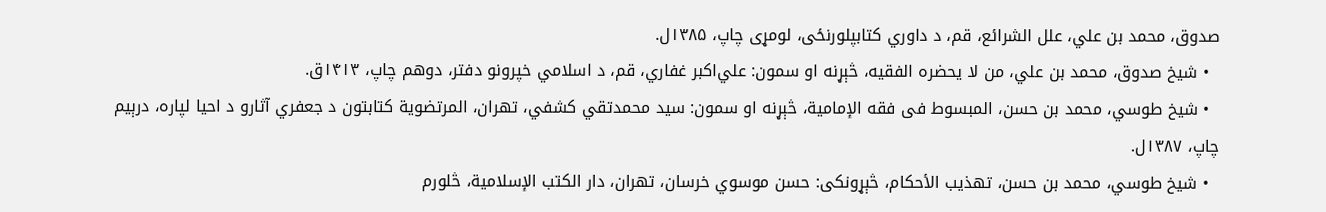صدوق، محمد بن علي، علل الشرائع، قم، د داوري کتابپلورنځی، لومړی چاپ، ۱۳۸۵ل.
  • شیخ صدوق، محمد بن علي، من لا یحضره الفقیه، څېړنه او سمون: علي‌اکبر غفاري، قم، د اسلامي خپرونو دفتر، دوهم چاپ، ۱۴۱۳ق.
  • شیخ طوسي، محمد بن حسن، المبسوط فی فقه الإمامیة، څېړنه او سمون: سید محمدتقي کشفي، تهران، المرتضویة کتابتون د جعفري آثارو د احیا لپاره، درېیم چاپ، ۱۳۸۷ل.
  • شیخ طوسي، محمد بن حسن، تهذیب الأحکام، څېړونکی: حسن موسوي خرسان، تهران، دار الکتب الإسلامیة، څلورم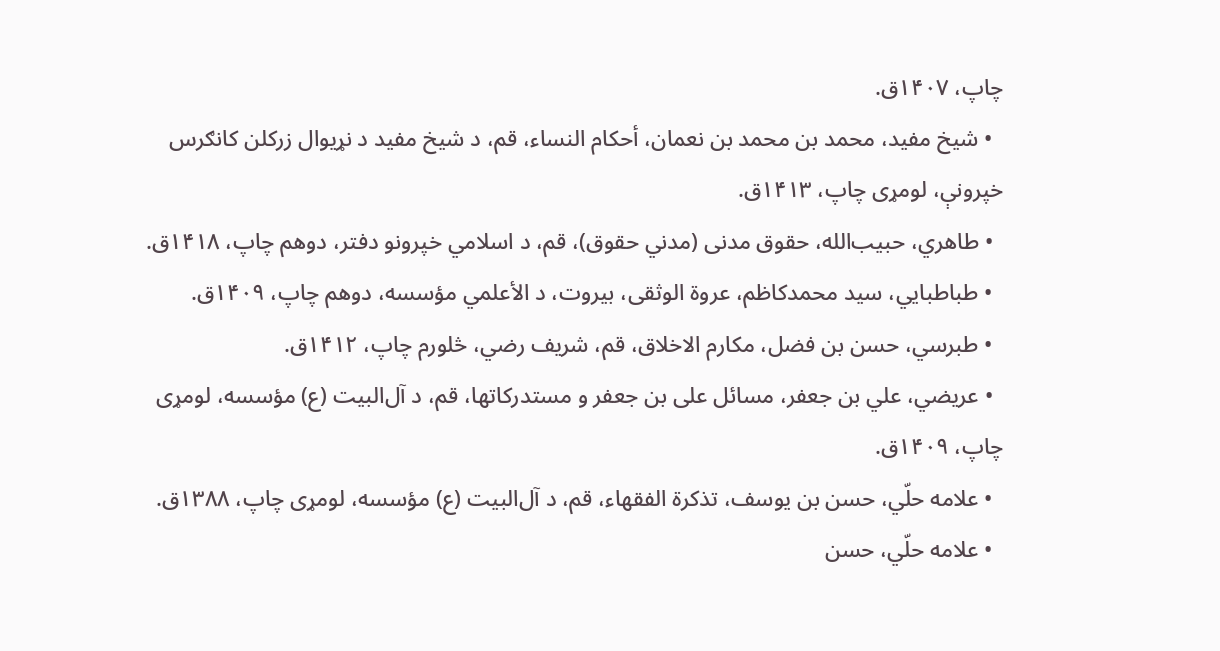چاپ، ۱۴۰۷ق.
  • شیخ مفید، محمد بن محمد بن نعمان، أحکام النساء، قم، د شیخ مفید د نړیوال زرکلن کانګرس خپرونې، لومړی چاپ، ۱۴۱۳ق.
  • طاهري، حبیب‌الله، حقوق مدنی (مدني حقوق)، قم، د اسلامي خپرونو دفتر، دوهم چاپ، ۱۴۱۸ق.
  • طباطبایي، سید محمدکاظم، عروة الوثقی، بیروت، د الأعلمي مؤسسه، دوهم چاپ، ۱۴۰۹ق.
  • طبرسي، حسن بن فضل، مکارم الاخلاق، قم، شریف رضي، څلورم چاپ، ۱۴۱۲ق.
  • عریضي، علي بن جعفر، مسائل علی بن جعفر و مستدرکاتها، قم، د آل‌البیت (ع) مؤسسه، لومړی چاپ، ۱۴۰۹ق.
  • علامه حلّي، حسن بن یوسف، تذکرة الفقهاء، قم، د آل‌البیت (ع) مؤسسه، لومړی چاپ، ۱۳۸۸ق.
  • علامه حلّي، حسن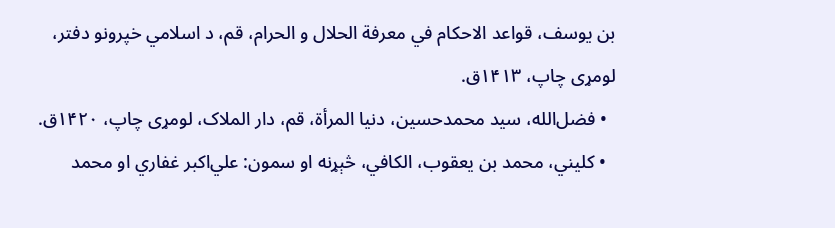بن یوسف، قواعد الاحکام في معرفة الحلال و الحرام، قم، د اسلامي خپرونو دفتر، لومړی چاپ، ۱۴۱۳ق.
  • فضل‌الله، سید محمدحسین، دنیا المرأة، قم، دار الملاک، لومړی چاپ، ۱۴۲۰ق.
  • کلیني، محمد بن یعقوب، الکافي، څېړنه او سمون: علي‌اکبر غفاري او محمد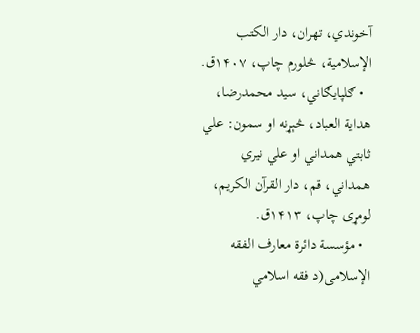آخوندي، تهران، دار الکتب الإسلامیة، څلورم چاپ، ۱۴۰۷ق.
  • ګلپایګاني، سید محمدرضا، هدایة العباد، څېړنه او سمون: علي ثابتي همداني او علي نیري همداني، قم، دار القرآن الکریم، لومړی چاپ، ۱۴۱۳ق.
  • مؤسسة دائرة معارف الفقه الإسلامی(د فقه اسلامي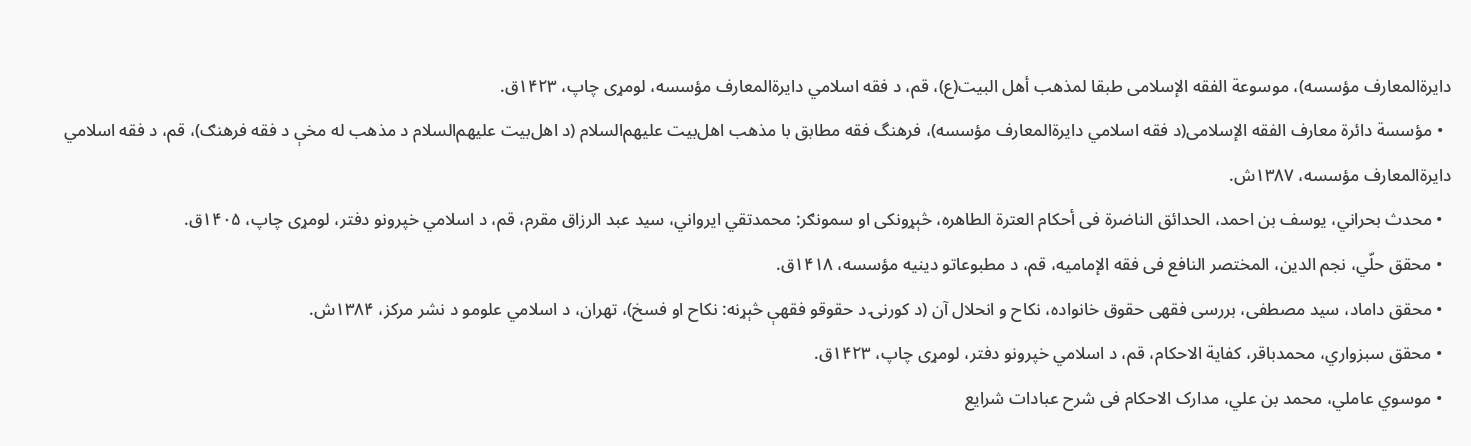دایرةالمعارف مؤسسه)، موسوعة الفقه الإسلامی طبقا لمذهب أهل البیت(ع)، قم، د فقه اسلامي دایرةالمعارف مؤسسه، لومړی چاپ، ۱۴۲۳ق.
  • مؤسسة دائرة معارف الفقه الإسلامی(د فقه اسلامي دایرةالمعارف مؤسسه)، فرهنگ فقه مطابق با مذهب اهل‌بیت علیهم‌السلام (د اهل‌بیت علیهم‌السلام د مذهب له مخې د فقه فرهنګ)، قم، د فقه اسلامي دایرةالمعارف مؤسسه، ۱۳۸۷ش.
  • محدث بحراني، یوسف بن احمد، الحدائق الناضرة فی أحکام العترة الطاهره، څېړونکی او سمونګر: محمدتقي ایرواني، سید عبد الرزاق مقرم، قم، د اسلامي خپرونو دفتر، لومړی چاپ، ۱۴۰۵ق.
  • محقق حلّي، نجم الدین، المختصر النافع فی فقه الإمامیه، قم، د مطبوعاتو دینیه مؤسسه، ۱۴۱۸ق.
  • محقق داماد، سید مصطفی، بررسی فقهی حقوق خانواده، نکاح و انحلال آن (د کورنۍ د حقوقو فقهې څېړنه: نکاح او فسخ)، تهران، د اسلامي علومو د نشر مرکز، ۱۳۸۴ش.
  • محقق سبزواري، محمدباقر، کفایة الاحکام، قم، د اسلامي خپرونو دفتر، لومړی چاپ، ۱۴۲۳ق.
  • موسوي عاملي، محمد بن علي، مدارک الاحکام فی شرح عبادات شرایع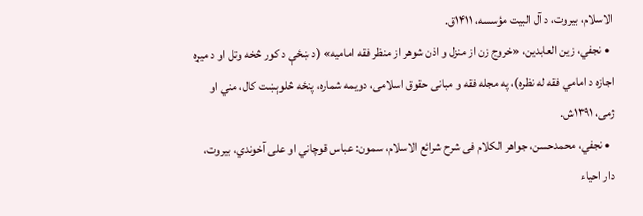الاسلام، بیروت، د آل البیت مؤسسه، ۱۴۱۱ق.
  • نجفي، زین العابدین، «خروج زن از منزل و اذن شوهر از منظر فقه امامیه» (د ښځې د کور څخه وتل او د میړه اجازه د امامي فقه له نظره)، په مجله فقه و مبانی حقوق اسلامی، دویمه شماره، پنځه څلوېښت کال، مني او ژمی، ۱۳۹۱ش.
  • نجفي، محمدحسن، جواهر الکلام فی شرح شرائع الاسلام، سمون: عباس قوچاني او علی آخوندي، بیروت، دار احیاء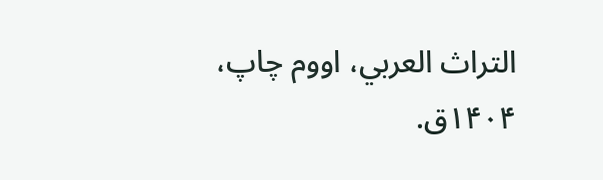التراث العربي، اووم چاپ، ۱۴۰۴ق.